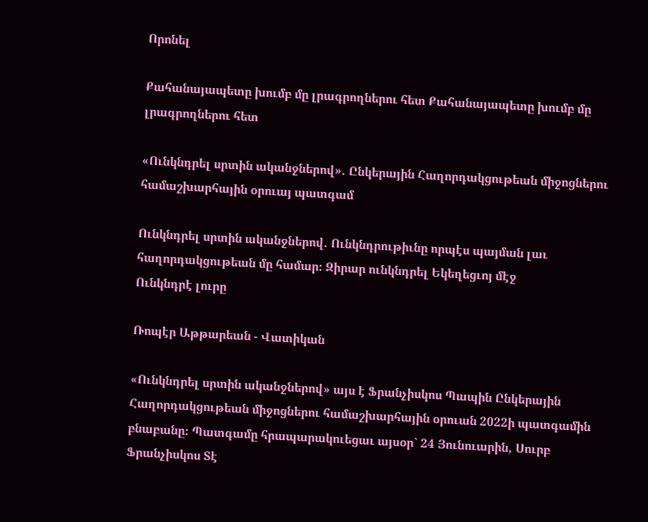Որոնել

Քահանայապետը խումբ մը լրագրողներու հետ Քահանայապետը խումբ մը լրագրողներու հետ

«Ունկնդրել սրտին ականջներով». Ընկերային Հաղորդակցութեան միջոցներու համաշխարհային օրուայ պատգամ

Ունկնդրել սրտին ականջներով. Ունկնդրութիւնը որպէս պայման լաւ հաղորդակցութեան մը համար։ Զիրար ունկնդրել Եկեղեցւոյ մէջ
Ունկնդրէ լուրը

Ռոպէր Աթթարեան - Վատիկան

«Ունկնդրել սրտին ականջներով» այս է Ֆրանչիսկոս Պապին Ընկերային Հաղորդակցութեան միջոցներու համաշխարհային օրուան 2022ի պատգամին բնաբանը։ Պատգամը հրապարակուեցաւ այսօր` 24 Յունուարին, Սուրբ Ֆրանչիսկոս Տէ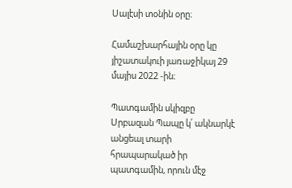Սալէսի տօնին օրը։

Համաշխարհային օրը կը յիշատակուի յառաջիկայ 29 մայիս 2022 -ին։

Պատգամին սկիզբը Սրբազան Պապը կ՛ ակնարկէ անցեալ տարի հրապարակած իր պատգամին, որուն մէջ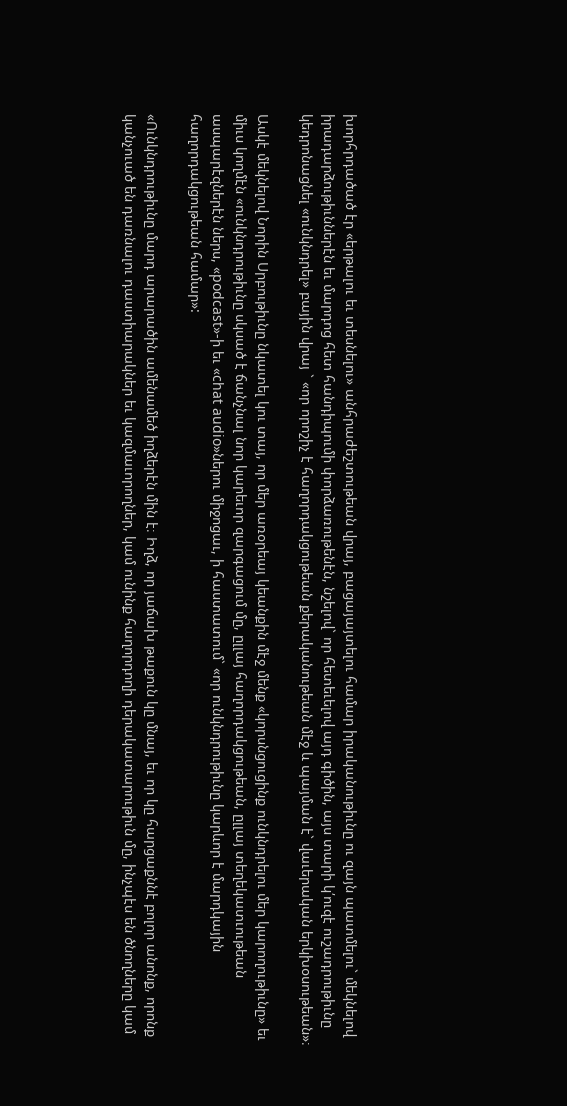խորհրդածած էր «երթալու եւ տեսնելու» անհրաժեշտութեան վրայ, բացայայտելու համար իրականութիւնը ու զայն պատմելու` մեկնելով իրադարձութիւններէն եւ մարդոց հետ հանդիպումի փորձառութենէն, նշելով` որ հետեւելով այդ գիծին, այս տարի կ՛ուզէ ուշադրութիւնը կեդրոնացնել «ունկնդրել» բային վրայ ` «որ որոշիչ է հաղորդակցութեան քերականութեան մէջ և պայման է` վաւերական երկխօսութեան»։

Ասկէ մեկնելով Նորին Սրբութիւնը նկատել կու տայ, որ մեր առօրեայ կեանքին մէջ մենք «կորսնցուցինք ունկնդրելու մեր կարողութիւնը» եւ միւս կողմէն «ունկնդրութիւնը սկսած է ճանչնալ նոր կարեւոր զարգացում մը, ըլլայ հաղորդակցութեան, ըլլայ տեղեկատւութեան ասպարէզներէն ներս, «podcast»-ի եւ «chat audio»ներու միջոցաւ, ի հաստատում` «որ ունկնդրութիւնը կարևոր է մարդկային հաղորդակցութեան համար»:

«Ունկնդրութիւնը մարդ արարածին ամենամեծ իղձերէն մին է։ Իղձ, որ յաճախ թաքուն կը մնայ, եւ որ կը հարցաքննէ բոլոր անոնք, որոնք կանչուած են դառնալու դաստիարակներ եւ կազմաւորողներ, կամ ունինք հաղորդողի դերակատարութիւն մը, ինչպէս են ծնողները կամ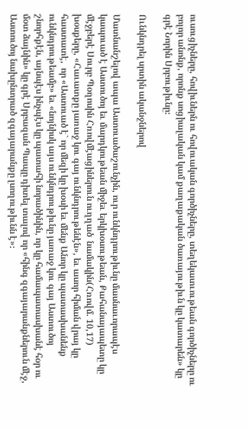ուսուցիչները, հովիւներն ու հովուական գործիչները, տեղեկատւութեան գործիչները ու բոլոր անոնք, որոնք սոցիալական կամ քաղաքական ծառայութիւն կը կատարեն» կը գրէ Նորին Սրբութիւնը։

Ունկնդրել սրտին ականջներով

Մատնանշելով ապա Աստուածաշունչին, ուր ունկնդրութիւնը մասնաւորապէս կապուած է Աստուծոյ եւ մարդկութեան միջեւ երկխօսութեան, Քահանայապետը կը մէջբերէ Սուրբ Պօղոսին Հռովմէացիներուն ուղղած  նամակին(Հռովմ. 10,17) խօսքերը, «Հաւատքը յառաջ կու գայ ունկնդրութենէն», եւ ասոր հիման վրայ կը հաստատէ,  որ «Աստուած է` որ մեզի կը խօսի եւ մենք Անոր կը պատասխանենք ունկնդրութեամբ» եւ «նոյնիսկ այս ունկնդրութիւնը յառաջ կու գայ Աստուծոյ շնորհքէն, այնպէս ինչպէս կը պատահի նորածինին, որ կը համապատասխանէ հօր ու մօտ ձայնին» կը գրէ Սրբազան Պապը դիտել տալով որ «հինգ զգայարանքներուն մէջ, Աստուծոյ նախընտրած զգայարանքը լսողութիւնն է»։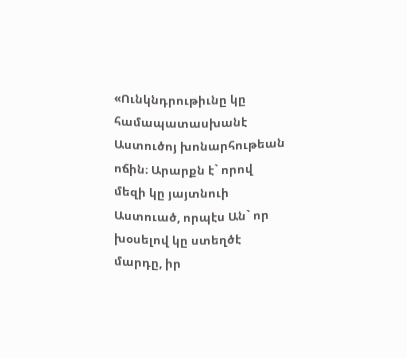«Ունկնդրութիւնը կը համապատասխանէ Աստուծոյ խոնարհութեան ոճին։ Արարքն է` որով մեզի կը յայտնուի Աստուած, որպէս Ան` որ խօսելով կը ստեղծէ մարդը, իր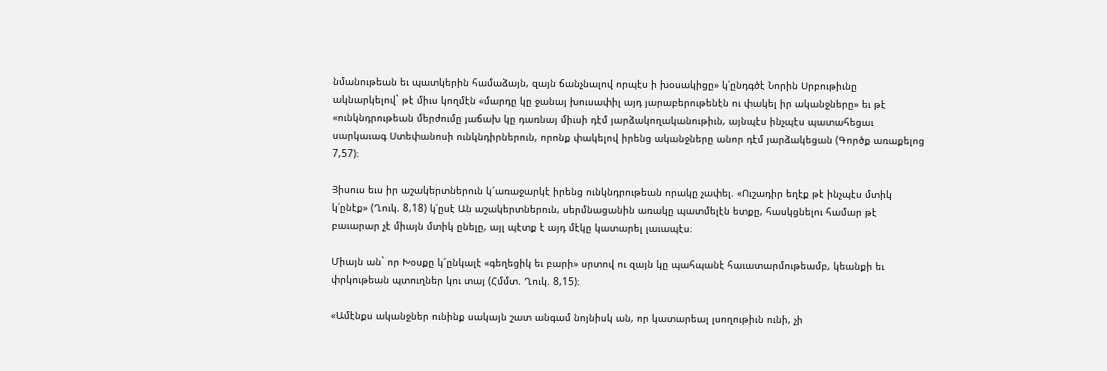նմանութեան եւ պատկերին համաձայն, զայն ճանչնալով որպէս ի խօսակիցը» կ՛ընդգծէ Նորին Սրբութիւնը  ակնարկելով` թէ միւս կողմէն «մարդը կը ջանայ խուսափիլ այդ յարաբերութենէն ու փակել իր ականջները» եւ թէ «ունկնդրութեան մերժումը յաճախ կը դառնայ միւսի դէմ յարձակողականութիւն, այնպէս ինչպէս պատահեցաւ սարկաւագ Ստեփանոսի ունկնդիրներուն, որոնք փակելով իրենց ականջները անոր դէմ յարձակեցան (Գործք առաքելոց 7,57)։

Յիսուս եւս իր աշակերտներուն կ՜առաջարկէ իրենց ունկնդրութեան որակը չափել. «Ուշադիր եղէք թէ ինչպէս մտիկ կ՛ընէք» (Ղուկ. 8,18) կ՛ըսէ Ան աշակերտներուն, սերմնացանին առակը պատմելէն ետքը, հասկցնելու համար թէ բաւարար չէ միայն մտիկ ընելը, այլ պէտք է այդ մէկը կատարել լաւապէս։

Միայն ան` որ Խօսքը կ՜ընկալէ «գեղեցիկ եւ բարի» սրտով ու զայն կը պահպանէ հաւատարմութեամբ, կեանքի եւ փրկութեան պտուղներ կու տայ (Հմմտ. Ղուկ. 8,15)։

«Ամէնքս ականջներ ունինք սակայն շատ անգամ նոյնիսկ ան, որ կատարեալ լսողութիւն ունի, չի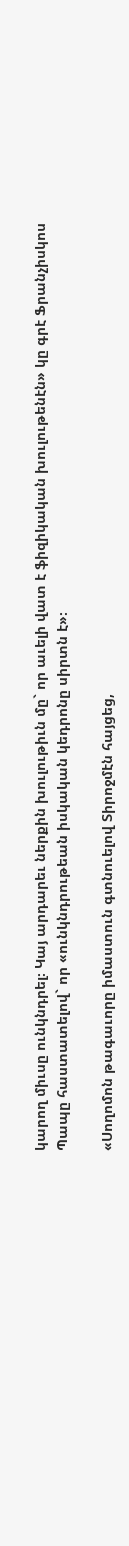կարող միւսը ունկնդրել։ Կայ արդարեւ ներքին խուլութիւն մը` որ աւելի վատ է ֆիզիկական խուլութենէն» կը գրէ Ֆրանչիսկոս Պապը հաստատելով` որ «ունկնդրութեան իսկական կեդրոնը սիրտն է»։

«Սողոմոն թագաւորը իմաստուն գտնուելով Տիրոջմէն հայցեց,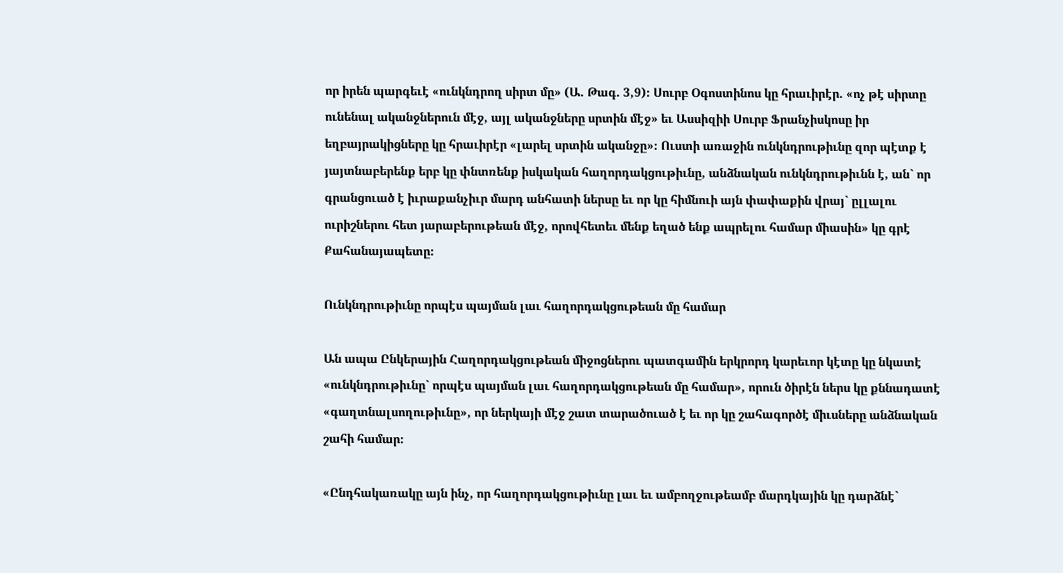որ իրեն պարգեւէ «ունկնդրող սիրտ մը» (Ա. Թագ. 3,9)։ Սուրբ Օգոստինոս կը հրաւիրէր. «ոչ թէ սիրտը ունենալ ականջներուն մէջ, այլ ականջները սրտին մէջ» եւ Ասսիզիի Սուրբ Ֆրանչիսկոսը իր եղբայրակիցները կը հրաւիրէր «լարել սրտին ականջը»։ Ուստի առաջին ունկնդրութիւնը զոր պէտք է յայտնաբերենք երբ կը փնտռենք իսկական հաղորդակցութիւնը, անձնական ունկնդրութիւնն է, ան` որ գրանցուած է իւրաքանչիւր մարդ անհատի ներսը եւ որ կը հիմնուի այն փափաքին վրայ` ըլլալու ուրիշներու հետ յարաբերութեան մէջ, որովհետեւ մենք եղած ենք ապրելու համար միասին» կը գրէ Քահանայապետը։

Ունկնդրութիւնը որպէս պայման լաւ հաղորդակցութեան մը համար

Ան ապա Ընկերային Հաղորդակցութեան միջոցներու պատգամին երկրորդ կարեւոր կէտը կը նկատէ «ունկնդրութիւնը` որպէս պայման լաւ հաղորդակցութեան մը համար», որուն ծիրէն ներս կը քննադատէ «գաղտնալսողութիւնը», որ ներկայի մէջ շատ տարածուած է եւ որ կը շահագործէ միւսները անձնական շահի համար։

«Ընդհակառակը այն ինչ, որ հաղորդակցութիւնը լաւ եւ ամբողջութեամբ մարդկային կը դարձնէ`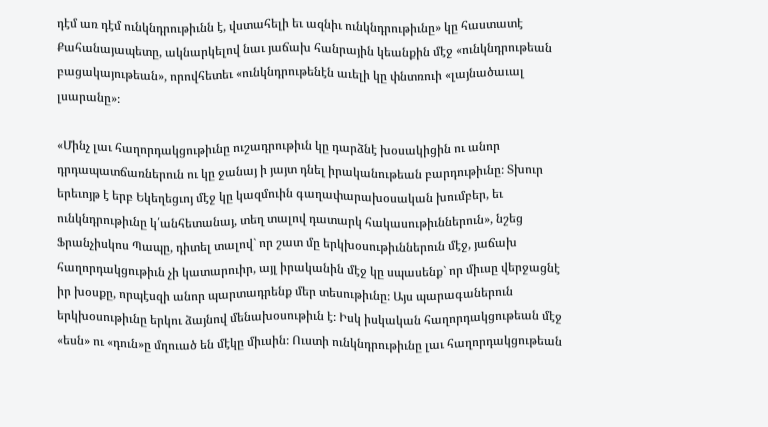դէմ առ դէմ ունկնդրութիւնն է, վստահելի եւ ազնիւ ունկնդրութիւնը» կը հաստատէ Քահանայապետը, ակնարկելով նաւ յաճախ հանրային կեանքին մէջ «ունկնդրութեան բացակայութեան», որովհետեւ «ունկնդրութենէն աւելի կը փնտռուի «լայնածաւալ լսարանը»։

«Մինչ լաւ հաղորդակցութիւնը ուշադրութիւն կը դարձնէ խօսակիցին ու անոր դրդապատճառներուն ու կը ջանայ ի յայտ դնել իրականութեան բարդութիւնը։ Տխուր երեւոյթ է երբ Եկեղեցւոյ մէջ կը կազմուին գաղափարախօսական խումբեր, եւ ունկնդրութիւնը կ՛անհետանայ, տեղ տալով դատարկ հակասութիւններուն», նշեց Ֆրանչիսկոս Պապը, դիտել տալով` որ շատ մը երկխօսութիւններուն մէջ, յաճախ հաղորդակցութիւն չի կատարուիր, այլ իրականին մէջ կը սպասենք` որ միւսը վերջացնէ իր խօսքը, որպէսզի անոր պարտադրենք մեր տեսութիւնը։ Այս պարագաներուն երկխօսութիւնը երկու ձայնով մենախօսութիւն է։ Իսկ իսկական հաղորդակցութեան մէջ «եսն» ու «դուն»ը մղուած են մէկը միւսին։ Ուստի ունկնդրութիւնը լաւ հաղորդակցութեան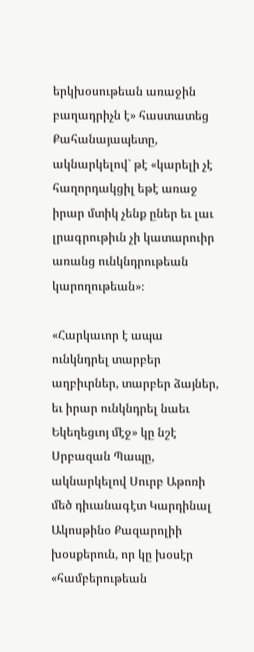երկխօսութեան առաջին բաղադրիչն է» հաստատեց Քահանայապետը, ակնարկելով` թէ «կարելի չէ հաղորդակցիլ եթէ առաջ իրար մտիկ չենք ըներ եւ լաւ լրագրութիւն չի կատարուիր առանց ունկնդրութեան կարողութեան»։

«Հարկաւոր է ապա ունկնդրել տարբեր աղբիւրներ, տարբեր ձայներ, եւ իրար ունկնդրել նաեւ Եկեղեցւոյ մէջ» կը նշէ Սրբազան Պապը, ակնարկելով Սուրբ Աթոռի մեծ դիւանագէտ Կարդինալ Ակոսթինօ Քազարոլիի խօսքերուն, որ կը խօսէր «համբերութեան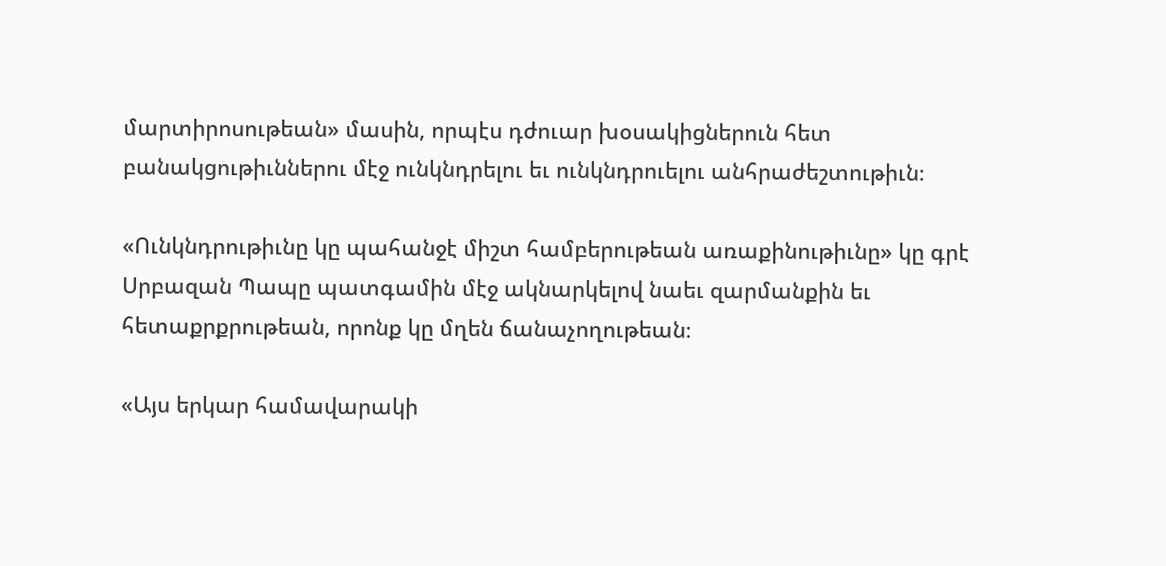մարտիրոսութեան» մասին, որպէս դժուար խօսակիցներուն հետ բանակցութիւններու մէջ ունկնդրելու եւ ունկնդրուելու անհրաժեշտութիւն։

«Ունկնդրութիւնը կը պահանջէ միշտ համբերութեան առաքինութիւնը» կը գրէ Սրբազան Պապը պատգամին մէջ ակնարկելով նաեւ զարմանքին եւ հետաքրքրութեան, որոնք կը մղեն ճանաչողութեան։

«Այս երկար համավարակի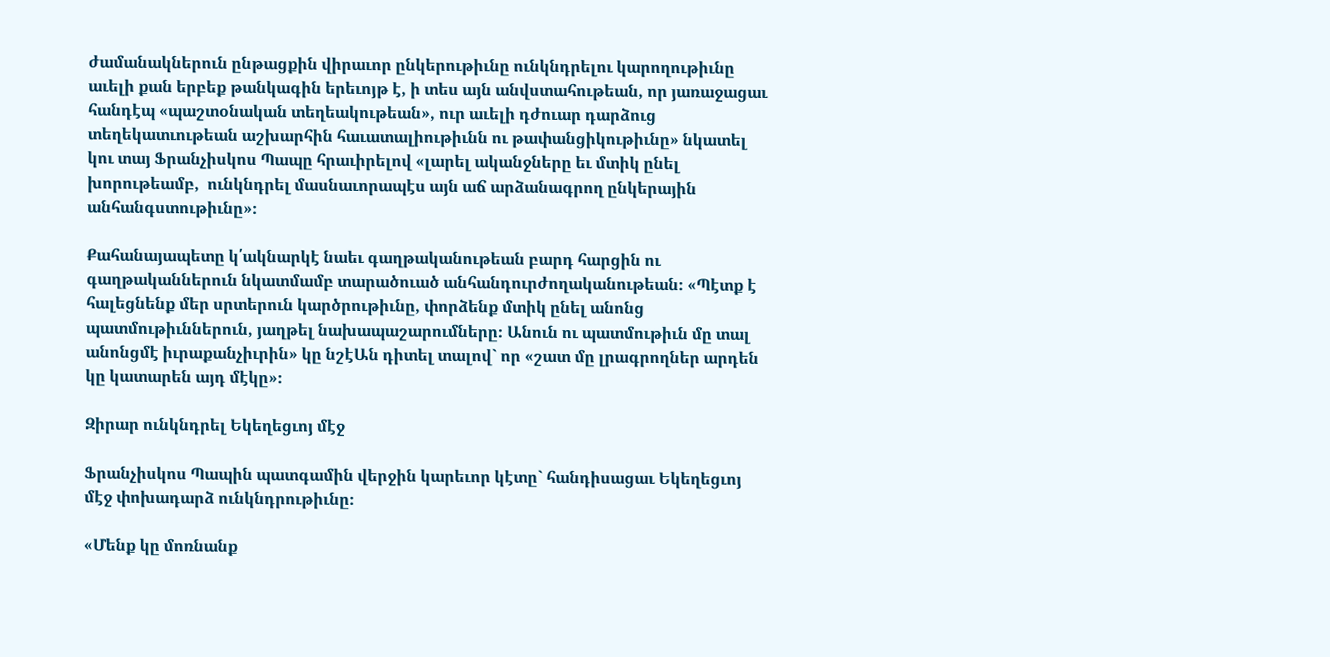ժամանակներուն ընթացքին վիրաւոր ընկերութիւնը ունկնդրելու կարողութիւնը աւելի քան երբեք թանկագին երեւոյթ է, ի տես այն անվստահութեան, որ յառաջացաւ հանդէպ «պաշտօնական տեղեակութեան», ուր աւելի դժուար դարձուց տեղեկատւութեան աշխարհին հաւատալիութիւնն ու թափանցիկութիւնը» նկատել կու տայ Ֆրանչիսկոս Պապը հրաւիրելով «լարել ականջները եւ մտիկ ընել խորութեամբ,  ունկնդրել մասնաւորապէս այն աճ արձանագրող ընկերային անհանգստութիւնը»։

Քահանայապետը կ՛ակնարկէ նաեւ գաղթականութեան բարդ հարցին ու գաղթականներուն նկատմամբ տարածուած անհանդուրժողականութեան։ «Պէտք է հալեցնենք մեր սրտերուն կարծրութիւնը, փորձենք մտիկ ընել անոնց պատմութիւններուն, յաղթել նախապաշարումները։ Անուն ու պատմութիւն մը տալ անոնցմէ իւրաքանչիւրին» կը նշէԱն դիտել տալով` որ «շատ մը լրագրողներ արդեն կը կատարեն այդ մէկը»։

Զիրար ունկնդրել Եկեղեցւոյ մէջ

Ֆրանչիսկոս Պապին պատգամին վերջին կարեւոր կէտը` հանդիսացաւ Եկեղեցւոյ մէջ փոխադարձ ունկնդրութիւնը։

«Մենք կը մոռնանք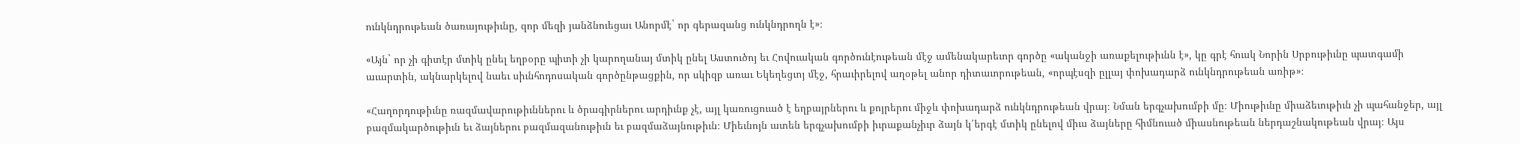ունկնդրութեան ծառայութիւնը, զոր մեզի յանձնուեցաւ Անորմէ` որ գերազանց ունկնդրողն է»։

«Այն` որ չի գիտէր մտիկ ընել եղբօրը պիտի չի կարողանայ մտիկ ընել Աստուծոյ եւ Հովուական գործունէութեան մէջ ամենակարեւոր գործը «ականջի առաքելութիւնն է», կը գրէ հուսկ Նորին Սրբութիւնը պատգամի աւարտին, ակնարկելով նաեւ սիւնհոդոսական գործընթացքին, որ սկիզբ առաւ Եկեղեցւոյ մէջ, հրաւիրելով աղօթել անոր դիտաւորութեան, «որպէսզի ըլլայ փոխադարձ ունկնդրութեան առիթ»։

«Հաղորդութիւնը ռազմավարութիւններու և ծրագիրներու արդիւնք չէ, այլ կառուցուած է եղբայրներու և քոյրերու միջև փոխադարձ ունկնդրութեան վրայ։ Նման երգչախումբի մը։ Միութիւնը միաձեւութիւն չի պահանջեր, այլ բազմակարծութիւն եւ ձայներու բազմազանութիւն եւ բազմաձայնութիւն։ Միեւնոյն ատեն երգչախումբի իւրաքանչիւր ձայն կ՛երգէ մտիկ ընելով միւս ձայները հիմնուած միասնութեան ներդաշնակութեան վրայ։ Այս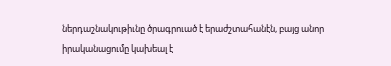ներդաշնակութիւնը ծրագրուած է երաժշտահանէն, բայց անոր իրականացումը կախեալ է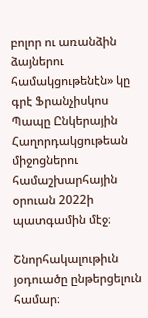բոլոր ու առանձին ձայներու համակցութենէն» կը գրէ Ֆրանչիսկոս Պապը Ընկերային Հաղորդակցութեան միջոցներու համաշխարհային օրուան 2022ի պատգամին մէջ։

Շնորհակալութիւն յօդուածը ընթերցելուն համար։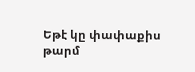Եթէ կը փափաքիս թարմ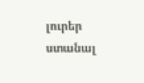լուրեր ստանալ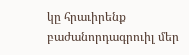կը հրաւիրենք բաժանորդագրուիլ մեր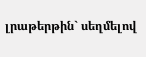լրաթերթին` սեղմելով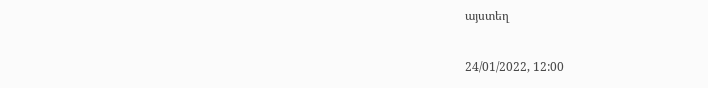այստեղ

24/01/2022, 12:00